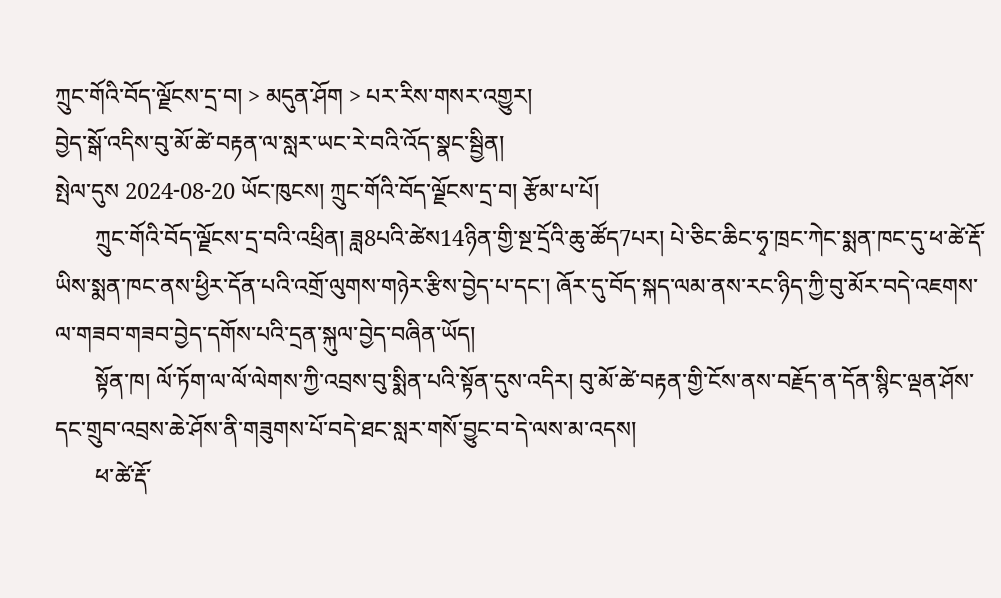ཀྲུང་གོའི་བོད་ལྗོངས་དྲ་བ། > མདུན་ཤོག > པར་རིས་གསར་འགྱུར།
བྱེད་སྒོ་འདིས་བུ་མོ་ཚེ་བརྟན་ལ་སླར་ཡང་རེ་བའི་འོད་སྣང་སྦྱིན།
སྤེལ་དུས 2024-08-20 ཡོང་ཁུངས། ཀྲུང་གོའི་བོད་ལྗོངས་དྲ་བ། རྩོམ་པ་པོ།
       ཀྲུང་གོའི་བོད་ལྗོངས་དྲ་བའི་འཕྲིན། ཟླ8པའི་ཚེས14ཉིན་གྱི་སྔ་དྲོའི་ཆུ་ཚོད7པར། པེ་ཅིང་ཆིང་ཧྭ་ཁྲང་ཀེང་སྨན་ཁང་དུ་ཕ་ཚེ་རྡོ་ཡིས་སྨན་ཁང་ནས་ཕྱིར་དོན་པའི་འགྲོ་ལུགས་གཉེར་རྩིས་བྱེད་པ་དང་། ཞོར་དུ་བོད་སྐད་ལམ་ནས་རང་ཉིད་ཀྱི་བུ་མོར་བདེ་འཇགས་ལ་གཟབ་གཟབ་བྱེད་དགོས་པའི་དྲན་སྐུལ་བྱེད་བཞིན་ཡོད།
       སྟོན་ཁ། ལོ་ཏོག་ལ་ལོ་ལེགས་ཀྱི་འབྲས་བུ་སྨིན་པའི་སྟོན་དུས་འདིར། བུ་མོ་ཚེ་བརྟན་གྱི་ངོས་ནས་བརྗོད་ན་དོན་སྙིང་ལྡན་ཤོས་དང་གྲུབ་འབྲས་ཆེ་ཤོས་ནི་གཟུགས་པོ་བདེ་ཐང་སླར་གསོ་བྱུང་བ་དེ་ལས་མ་འདས།
       ཕ་ཚེ་རྡོ་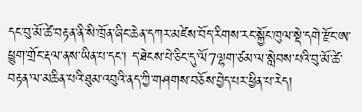དང་བུ་མོ་ཚེ་བརྟན་ནི་སི་ཁྲོན་ཞིང་ཆེན་དཀར་མཛེས་བོད་རིགས་རང་སྐྱོང་ཁུལ་སྡེ་དགེ་རྫོང་ཨ་ཕྱུག་གྲོང་རྡལ་ནས་ཡིན་པ་དང་། ད་ཐེངས་པེ་ཅིང་དུ་ལོ7ལྷག་ཙམ་ལ་སླེབས་པའི་བུ་མོ་ཚེ་བརྟན་ལ་མཆིན་པའི་ཐུམ་འབུའི་ནད་ཀྱི་གཤགས་བཅོས་བྱེད་པར་ཕྱིན་པ་རེད།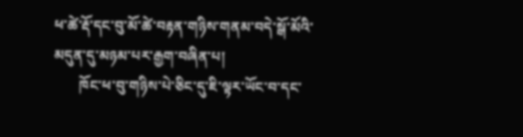ཕ་ཚེ་རྡོ་དང་བུ་མོ་ཚེ་བརྟན་གཉིས་གནམ་བདེ་སྒོ་མོའི་མདུན་དུ་མཉམ་པར་རྒྱག་བཞིན་པ།
       ཁོང་ཕ་བུ་གཉིས་པེ་ཅིང་དུ་ཇི་ལྟར་ཡོང་བ་དང་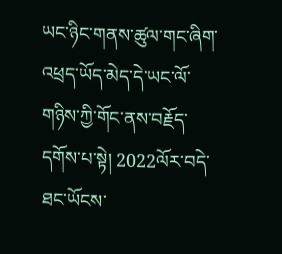ཡང་ཉིང་གནས་ཚུལ་གང་ཞིག་འཕྲད་ཡོད་མེད་དེ་ཡང་ལོ་གཉིས་ཀྱི་གོང་ནས་བརྗོད་དགོས་པ་སྟེ། 2022ལོར་བདེ་ཐང་ཡོངས་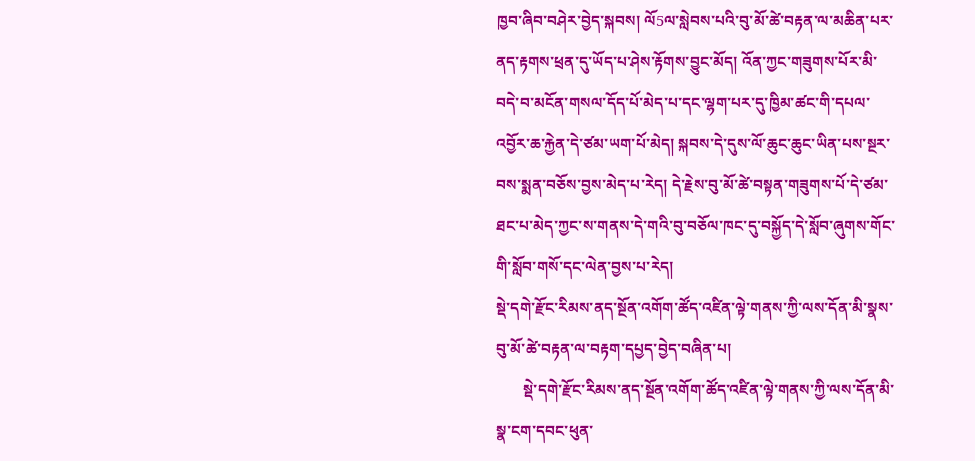ཁྱབ་ཞིབ་བཤེར་བྱེད་སྐབས། ལོ5ལ་སླེབས་པའི་བུ་མོ་ཚེ་བརྟན་ལ་མཆིན་པར་ནད་རྟགས་ཕྲན་དུ་ཡོད་པ་ཤེས་རྟོགས་བྱུང་མོད། འོན་ཀྱང་གཟུགས་པོར་མི་བདེ་བ་མངོན་གསལ་དོད་པོ་མེད་པ་དང་ལྷག་པར་དུ་ཁྱིམ་ཚང་གི་དཔལ་འབྱོར་ཆ་རྐྱེན་དེ་ཙམ་ཡག་པོ་མེད། སྐབས་དེ་དུས་ལོ་ཆུང་ཆུང་ཡིན་པས་སྔར་བས་སྨན་བཅོས་བྱས་མེད་པ་རེད། དེ་རྗེས་བུ་མོ་ཚེ་བསྟན་གཟུགས་པོ་དེ་ཙམ་ཐང་པ་མེད་ཀྱང་ས་གནས་དེ་གའི་བུ་བཅོལ་ཁང་དུ་བསྐྱོད་དེ་སློབ་ཞུགས་གོང་གི་སློབ་གསོ་དང་ལེན་བྱས་པ་རེད།
སྡེ་དགེ་རྫོང་རིམས་ནད་སྔོན་འགོག་ཚོད་འཛིན་ལྟེ་གནས་ཀྱི་ལས་དོན་མི་སྣས་བུ་མོ་ཚེ་བརྟན་ལ་བརྟག་དཔྱད་བྱེད་བཞིན་པ།
       སྡེ་དགེ་རྫོང་རིམས་ནད་སྔོན་འགོག་ཚོད་འཛིན་ལྟེ་གནས་ཀྱི་ལས་དོན་མི་སྣ་ངག་དབང་ཕུན་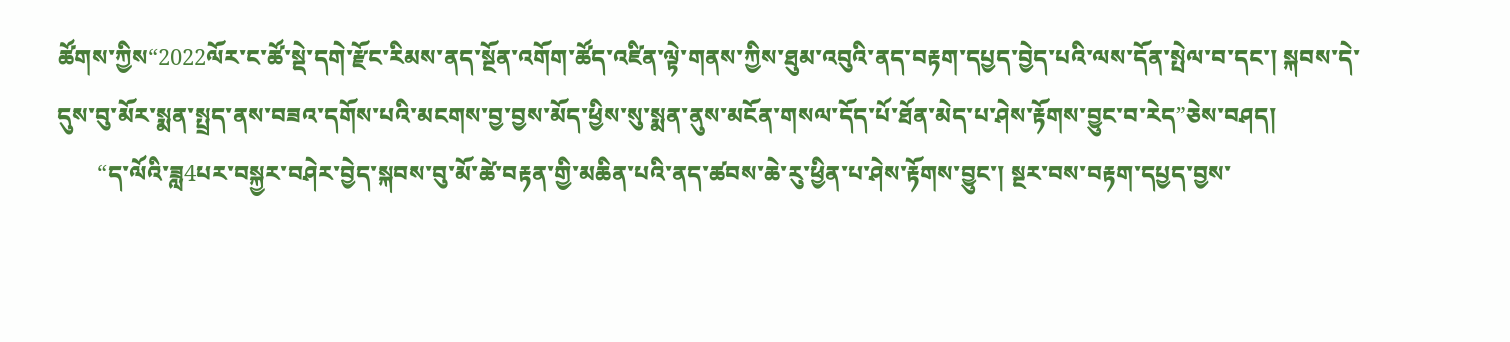ཚོགས་ཀྱིས“2022ལོར་ང་ཚོ་སྡེ་དགེ་རྫོང་རིམས་ནད་སྔོན་འགོག་ཚོད་འཛིན་ལྟེ་གནས་ཀྱིས་ཐུམ་འབུའི་ནད་བརྟག་དཔྱད་བྱེད་པའི་ལས་དོན་སྤེལ་བ་དང་། སྐབས་དེ་དུས་བུ་མོར་སྨན་སྤྲད་ནས་བཟའ་དགོས་པའི་མངགས་བྱ་བྱས་མོད་ཕྱིས་སུ་སྨན་ནུས་མངོན་གསལ་དོད་པོ་ཐོན་མེད་པ་ཤེས་རྟོགས་བྱུང་བ་རེད”ཅེས་བཤད།
       “ད་ལོའི་ཟླ4པར་བསྐྱར་བཤེར་བྱེད་སྐབས་བུ་མོ་ཚེ་བརྟན་གྱི་མཆིན་པའི་ནད་ཚབས་ཆེ་རུ་ཕྱིན་པ་ཤེས་རྟོགས་བྱུང་། སྔར་བས་བརྟག་དཔྱད་བྱས་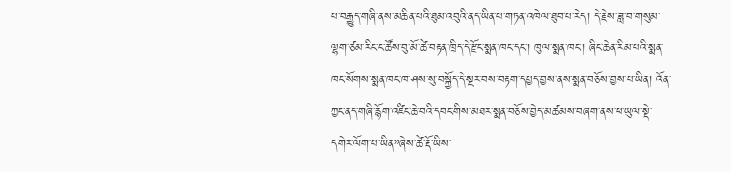པ་བརྒྱུད་གཞི་ནས་མཆིན་པའི་ཐུམ་འབུའི་ནད་ཡིན་པ་གཏན་འཁེལ་ཐུབ་པ་རེད། དེ་རྗེས་ཟླ་བ་གསུམ་ལྷག་ཙམ་རིང་ང་ཚོས་བུ་མོ་ཚེ་བརྟན་ཁྲིད་དེ་རྫོང་སྨན་ཁང་དང་། ཁུལ་སྨན་ཁང་། ཞིང་ཆེན་རིམ་པའི་སྨན་ཁང་སོགས་སྨན་ཁང་ཁ་ཤས་སུ་བསྐྱོད་དེ་སྔར་བས་བརྟག་དཔྱད་བྱས་ནས་སྨན་བཅོས་བྱས་པ་ཡིན། འོན་ཀྱང་ནད་གཞི་རྙོག་འཛིང་ཆེ་བའི་དབང་གིས་མཐར་སྨན་བཅོས་བྱེད་མཚམས་བཞག་ནས་ཕ་ཡུལ་སྡེ་དགེར་ལོག་པ་ཡིན”ཞེས་ཚེ་རྡོ་ཡིས་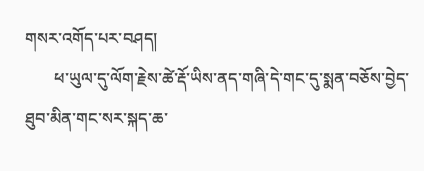གསར་འགོད་པར་བཤད།
       ཕ་ཡུལ་དུ་ལོག་རྗེས་ཚེ་རྡོ་ཡིས་ནད་གཞི་དེ་གང་དུ་སྨན་བཅོས་བྱེད་ཐུབ་མིན་གང་སར་སྐད་ཆ་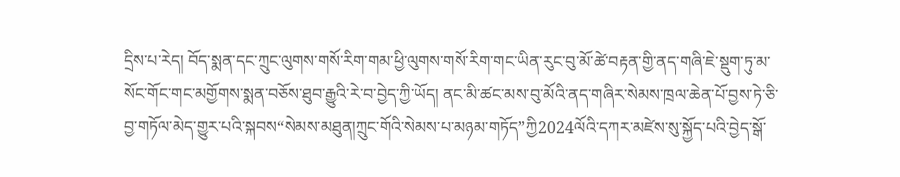དྲིས་པ་རེད། བོད་སྨན་དང་ཀྲུང་ལུགས་གསོ་རིག་གམ་ཕྱི་ལུགས་གསོ་རིག་གང་ཡིན་རུང་བུ་མོ་ཚེ་བརྟན་གྱི་ནད་གཞི་ཇེ་སྡུག་ཏུ་མ་སོང་གོང་གང་མགྱོགས་སྨན་བཅོས་ཐུབ་རྒྱུའི་རེ་བ་བྱེད་ཀྱི་ཡོད། ནང་མི་ཚང་མས་བུ་མོའི་ནད་གཞིར་སེམས་ཁྲལ་ཆེན་པོ་བྱས་ཏེ་ཅི་བྱ་གཏོལ་མེད་གྱུར་པའི་སྐབས“སེམས་མཐུན།ཀྲུང་གོའི་སེམས་པ་མཉམ་གཏོད”ཀྱི2024ལོའི་དཀར་མཛེས་སུ་སྐྱོད་པའི་བྱེད་སྒོ་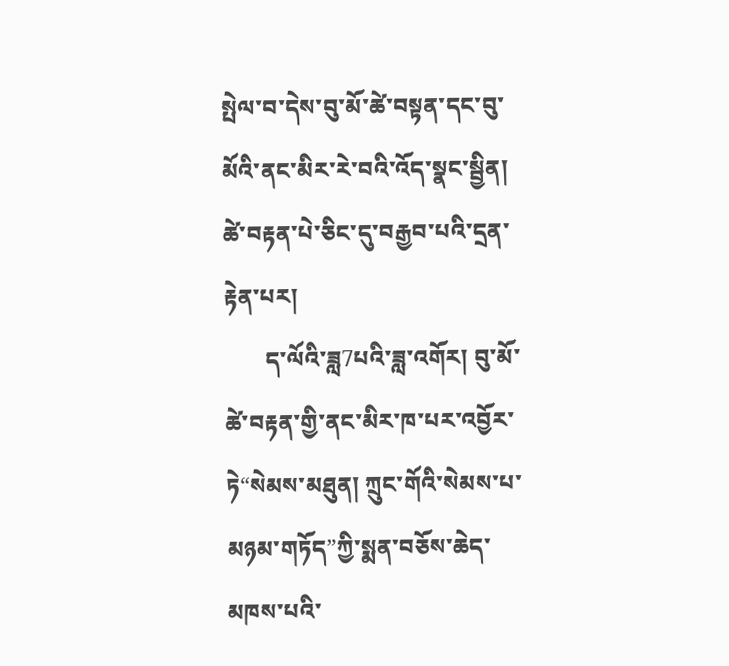སྤེལ་བ་དེས་བུ་མོ་ཚེ་བསྟན་དང་བུ་མོའི་ནང་མིར་རེ་བའི་འོད་སྣང་སྦྱིན།
ཚེ་བརྟན་པེ་ཅིང་དུ་བརྒྱབ་པའི་དྲན་རྟེན་པར།
       ད་ལོའི་ཟླ7པའི་ཟླ་འགོར། བུ་མོ་ཚེ་བརྟན་གྱི་ནང་མིར་ཁ་པར་འབྱོར་ཏེ“སེམས་མཐུན། ཀྲུང་གོའི་སེམས་པ་མཉམ་གཏོད”ཀྱི་སྨན་བཅོས་ཆེད་མཁས་པའི་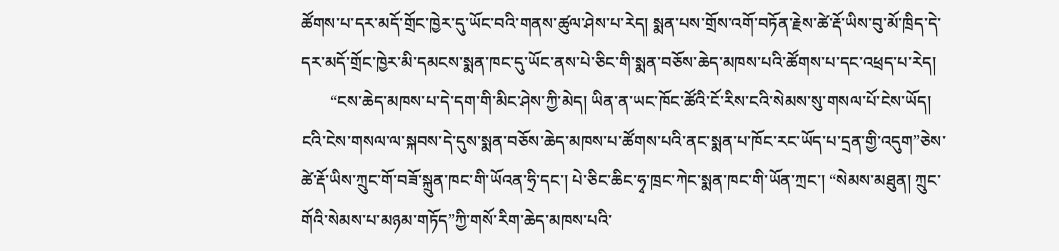ཚོགས་པ་དར་མདོ་གྲོང་ཁྱེར་དུ་ཡོང་བའི་གནས་ཚུལ་ཤེས་པ་རེད། སྨན་པས་གྲོས་འགོ་བཏོན་རྗེས་ཚེ་རྡོ་ཡིས་བུ་མོ་ཁྲིད་དེ་དར་མདོ་གྲོང་ཁྱེར་མི་དམངས་སྨན་ཁང་དུ་ཡོང་ནས་པེ་ཅིང་གི་སྨན་བཅོས་ཆེད་མཁས་པའི་ཚོགས་པ་དང་འཕྲད་པ་རེད།
       “ངས་ཆེད་མཁས་པ་དེ་དག་གི་མིང་ཤེས་ཀྱི་མེད། ཡིན་ན་ཡང་ཁོང་ཚོའི་ངོ་རིས་ངའི་སེམས་སུ་གསལ་པོ་ངེས་ཡོད། ངའི་ངེས་གསལ་ལ་སྐབས་དེ་དུས་སྨན་བཅོས་ཆེད་མཁས་པ་ཚོགས་པའི་ནང་སྨན་པ་ཁོང་རང་ཡོད་པ་དྲན་གྱི་འདུག”ཅེས་ཚེ་རྡོ་ཡིས་ཀྲུང་གོ་བཟོ་སྐྲུན་ཁང་གི་ཡོའན་ཧྲི་དང་། པེ་ཅིང་ཆིང་ཧྭ་ཁྲང་ཀེང་སྨན་ཁང་གི་ཡོན་ཀྲང་། “སེམས་མཐུན། ཀྲུང་གོའི་སེམས་པ་མཉམ་གཏོད”ཀྱི་གསོ་རིག་ཆེད་མཁས་པའི་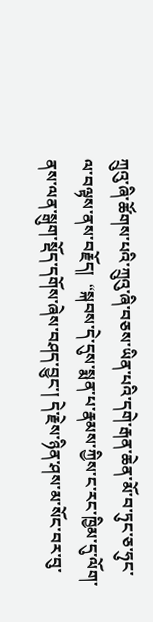ཀྲུའུ་ཞི་ཚོགས་པའི་ཀྲུའུ་ཞི་བཅས་ཡིན་པའི་དགེ་རྒན་ཆེན་མོ་བ་ཏུང་ཅ་ཧུང་ལ་བལྟས་ནས་བརྗོད།  “སྐབས་དེ་དུས་སྨན་པ་རྣམས་ཀྱིས་ང་རང་ཁྱིམ་དུ་ལོག་ནས་ལན་སྒུག་སྡོད་དགོས་ཞེས་བཤད་བྱུང་། དེ་རྗེས་ཉིན་ཤས་མ་སོང་བར་བུ་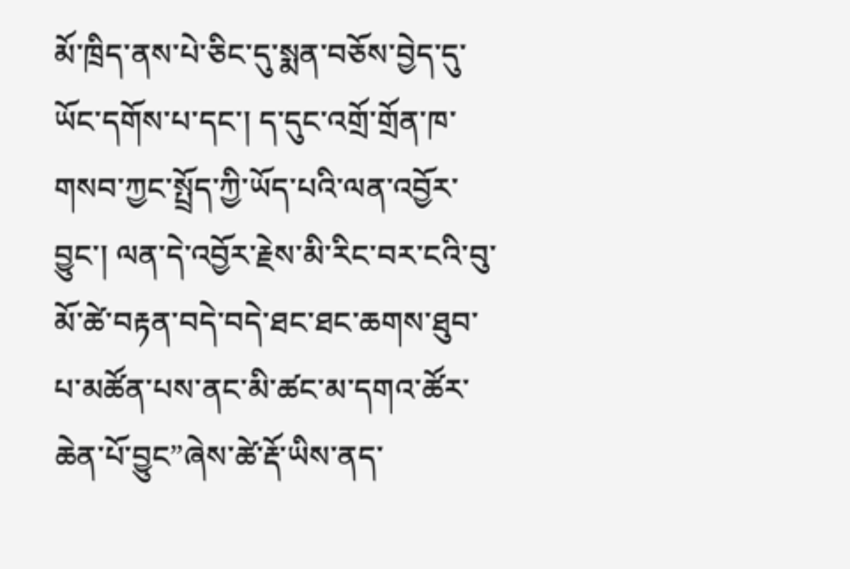མོ་ཁྲིད་ནས་པེ་ཅིང་དུ་སྨན་བཅོས་བྱེད་དུ་ཡོང་དགོས་པ་དང་། ད་དུང་འགྲོ་གྲོན་ཁ་གསབ་ཀྱང་སྤྲོད་ཀྱི་ཡོད་པའི་ལན་འབྱོར་བྱུང་། ལན་དེ་འབྱོར་རྗེས་མི་རིང་བར་ངའི་བུ་མོ་ཚེ་བརྟན་བདེ་བདེ་ཐང་ཐང་ཆགས་ཐུབ་པ་མཚོན་པས་ནང་མི་ཚང་མ་དགའ་ཚོར་ཆེན་པོ་བྱུང”ཞེས་ཚེ་རྡོ་ཡིས་ནད་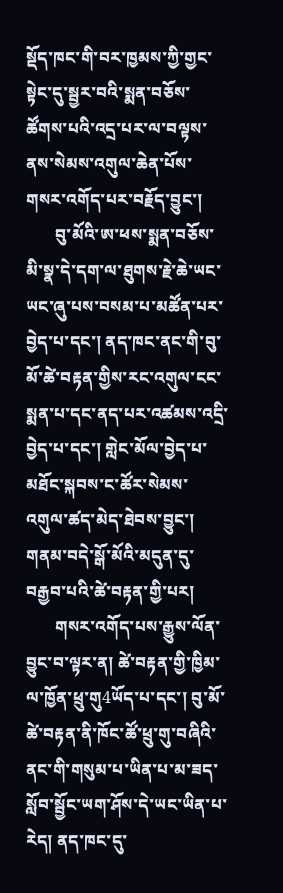སྡོད་ཁང་གི་བར་ཁྱམས་ཀྱི་གྱང་སྟེང་དུ་སྦྱར་བའི་སྨན་བཅོས་ཚོགས་པའི་འདྲ་པར་ལ་བལྟས་ནས་སེམས་འགུལ་ཆེན་པོས་གསར་འགོད་པར་བརྗོད་བྱུང་།
       བུ་མོའི་ཨ་ཕས་སྨན་བཅོས་མི་སྣ་དེ་དག་ལ་ཐུགས་རྗེ་ཆེ་ཡང་ཡང་ཞུ་པས་བསམ་པ་མཚོན་པར་བྱེད་པ་དང་། ནད་ཁང་ནང་གི་བུ་མོ་ཚེ་བརྟན་གྱིས་རང་འགུལ་ངང་སྨན་པ་དང་ནད་པར་འཚམས་འདྲི་བྱེད་པ་དང་། གླེང་མོལ་བྱེད་པ་མཐོང་སྐབས་ང་ཚོར་སེམས་འགུལ་ཚད་མེད་ཐེབས་བྱུང་།
གནམ་བདེ་སྒོ་མོའི་མདུན་དུ་བརྒྱབ་པའི་ཚེ་བརྟན་གྱི་པར།
       གསར་འགོད་པས་རྒྱུས་ལོན་བྱུང་བ་ལྟར་ན། ཚེ་བརྟན་གྱི་ཁྱིམ་ལ་ཁྱོན་ཕྲུ་གུ4ཡོད་པ་དང་། བུ་མོ་ཚེ་བརྟན་ནི་ཁོང་ཚོ་ཕྲུ་གུ་བཞིའི་ནང་གི་གསུམ་པ་ཡིན་པ་མ་ཟད་སློབ་སྦྱོང་ཡག་ཤོས་དེ་ཡང་ཡིན་པ་རེད། ནད་ཁང་དུ་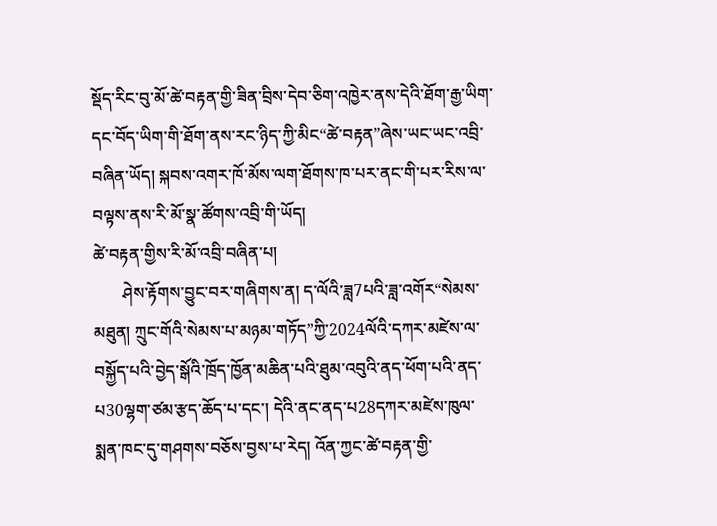སྡོད་རིང་བུ་མོ་ཚེ་བརྟན་གྱི་ཟིན་བྲིས་དེབ་ཅིག་འཁྱེར་ནས་དེའི་ཐོག་རྒྱ་ཡིག་དང་བོད་ཡིག་གི་ཐོག་ནས་རང་ཉིད་ཀྱི་མིང“ཚེ་བརྟན”ཞེས་ཡང་ཡང་འབྲི་བཞིན་ཡོད། སྐབས་འགར་ཁོ་མོས་ལག་ཐོགས་ཁ་པར་ནང་གི་པར་རིས་ལ་བལྟས་ནས་རི་མོ་སྣ་ཚོགས་འབྲི་གི་ཡོད།
ཚེ་བརྟན་གྱིས་རི་མོ་འབྲི་བཞིན་པ།
       ཤེས་རྟོགས་བྱུང་བར་གཞིགས་ན། ད་ལོའི་ཟླ7པའི་ཟླ་འགོར“སེམས་མཐུན། ཀྲུང་གོའི་སེམས་པ་མཉམ་གཏོད”ཀྱི་2024ལོའི་དཀར་མཛེས་ལ་བསྐྱོད་པའི་བྱེད་སྒོའི་ཁྲོད་ཁྱོན་མཆིན་པའི་ཐུམ་འབུའི་ནད་ཕོག་པའི་ནད་པ30ལྷག་ཙམ་རྩད་ཆོད་པ་དང་། དེའི་ནང་ནད་པ28དཀར་མཛེས་ཁུལ་སྨན་ཁང་དུ་གཤགས་བཅོས་བྱས་པ་རེད། འོན་ཀྱང་ཚེ་བརྟན་གྱི་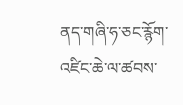ནད་གཞི་ཧ་ཅང་རྙོག་འཛིང་ཆེ་ལ་ཚབས་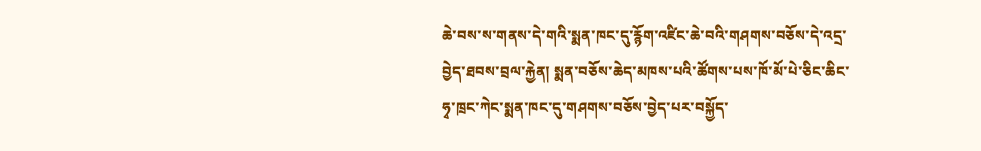ཆེ་བས་ས་གནས་དེ་གའི་སྨན་ཁང་དུ་རྙོག་འཛིང་ཆེ་བའི་གཤགས་བཅོས་དེ་འདྲ་བྱེད་ཐབས་བྲལ་རྐྱེན། སྨན་བཅོས་ཆེད་མཁས་པའི་ཚོགས་པས་ཁོ་མོ་པེ་ཅིང་ཆིང་ཧྭ་ཁྲང་ཀེང་སྨན་ཁང་དུ་གཤགས་བཅོས་བྱེད་པར་བསྐྱོད་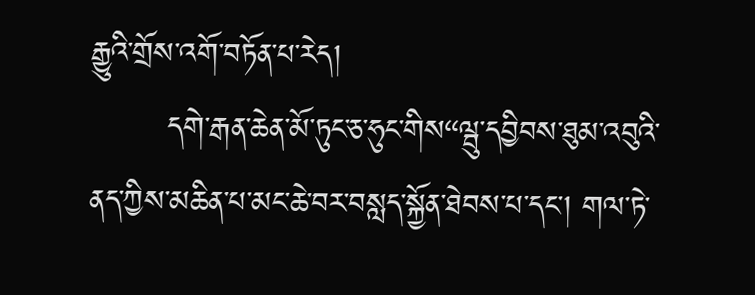རྒྱུའི་གྲོས་འགོ་བཏོན་པ་རེད།
       དགེ་རྒན་ཆེན་མོ་ཏུང་ཅ་ཧུང་གིས“ལྦུ་དབྱིབས་ཐུམ་འབུའི་ནད་ཀྱིས་མཆིན་པ་མང་ཆེ་བར་བསླད་སྐྱོན་ཐེབས་པ་དང་། གལ་ཏེ་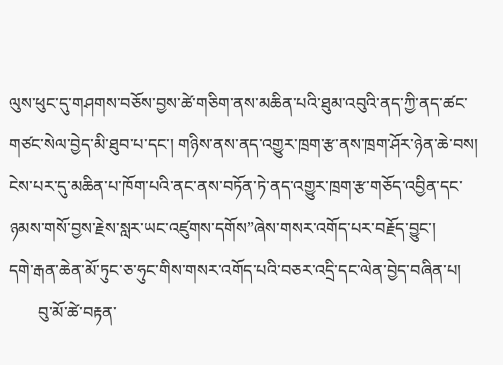ལུས་ཕུང་དུ་གཤགས་བཅོས་བྱས་ཚེ་གཅིག་ནས་མཆིན་པའི་ཐུམ་འབུའི་ནད་ཀྱི་ནད་ཚང་གཙང་སེལ་བྱེད་མི་ཐུབ་པ་དང་། གཉིས་ནས་ནད་འགྱུར་ཁྲག་རྩ་ནས་ཁྲག་ཤོར་ཉེན་ཆེ་བས། ངེས་པར་དུ་མཆིན་པ་ཁོག་པའི་ནང་ནས་བཏོན་ཏེ་ནད་འགྱུར་ཁྲག་རྩ་གཅོད་འབྱིན་དང་ཉམས་གསོ་བྱས་རྗེས་སླར་ཡང་འཛུགས་དགོས”ཞེས་གསར་འགོད་པར་བརྗོད་བྱུང་།
དགེ་རྒན་ཆེན་མོ་ཏུང་ཅ་ཧུང་གིས་གསར་འགོད་པའི་བཅར་འདྲི་དང་ལེན་བྱེད་བཞིན་པ།
       བུ་མོ་ཚེ་བརྟན་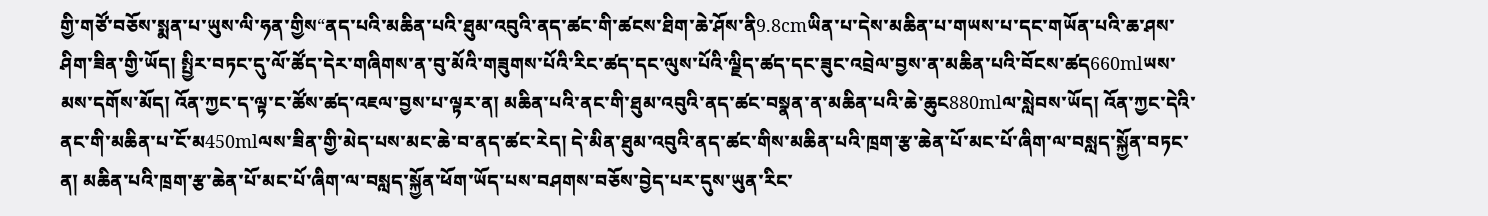གྱི་གཙོ་བཅོས་སྨན་པ་ཡུས་ལི་ཧན་གྱིས“ནད་པའི་མཆིན་པའི་ཐུམ་འབུའི་ནད་ཚང་གི་ཚངས་ཐིག་ཆེ་ཤོས་ནི9.8cmཡིན་པ་དེས་མཆིན་པ་གཡས་པ་དང་གཡོན་པའི་ཆ་ཤས་ཤིག་ཟིན་གྱི་ཡོད། སྤྱིར་བཏང་དུ་ལོ་ཚོད་དེར་གཞིགས་ན་བུ་མོའི་གཟུགས་པོའི་རིང་ཚད་དང་ལུས་པོའི་ལྗིད་ཚད་དང་ཟུང་འབྲེལ་བྱས་ན་མཆིན་པའི་བོངས་ཚད660mlཡས་མས་དགོས་མོད། འོན་ཀྱང་ད་ལྟ་ང་ཚོས་ཚད་འཇལ་བྱས་པ་ལྟར་ན། མཆིན་པའི་ནང་གི་ཐུམ་འབུའི་ནད་ཚང་བསྣན་ན་མཆིན་པའི་ཆེ་ཆུང880mlལ་སླེབས་ཡོད། འོན་ཀྱང་དེའི་ནང་གི་མཆིན་པ་ངོ་མ450mlལས་ཟིན་གྱི་མེད་པས་མང་ཆེ་བ་ནད་ཚང་རེད། དེ་མིན་ཐུམ་འབུའི་ནད་ཚང་གིས་མཆིན་པའི་ཁྲག་རྩ་ཆེན་པོ་མང་པོ་ཞིག་ལ་བསླད་སྐྱོན་བཏང་ན། མཆིན་པའི་ཁྲག་རྩ་ཆེན་པོ་མང་པོ་ཞིག་ལ་བསླད་སྐྱོན་ཕོག་ཡོད་པས་བཤགས་བཅོས་བྱེད་པར་དུས་ཡུན་རིང་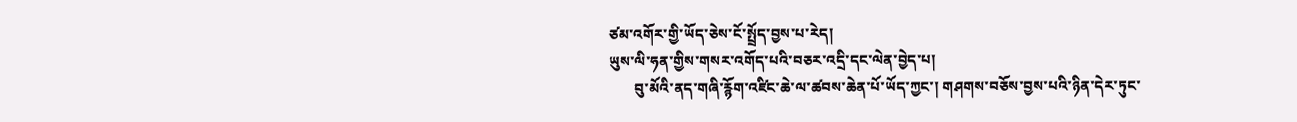ཙམ་འགོར་གྱི་ཡོད་ཅེས་ངོ་སྤྲོད་བྱས་པ་རེད།
ཡུས་ལི་ཧན་གྱིས་གསར་འགོད་པའི་བཅར་འདྲི་དང་ལེན་བྱེད་པ།
       བུ་མོའི་ནད་གཞི་རྙོག་འཛིང་ཆེ་ལ་ཚབས་ཆེན་པོ་ཡོད་ཀྱང་། གཤགས་བཅོས་བྱས་པའི་ཉིན་དེར་ཏུང་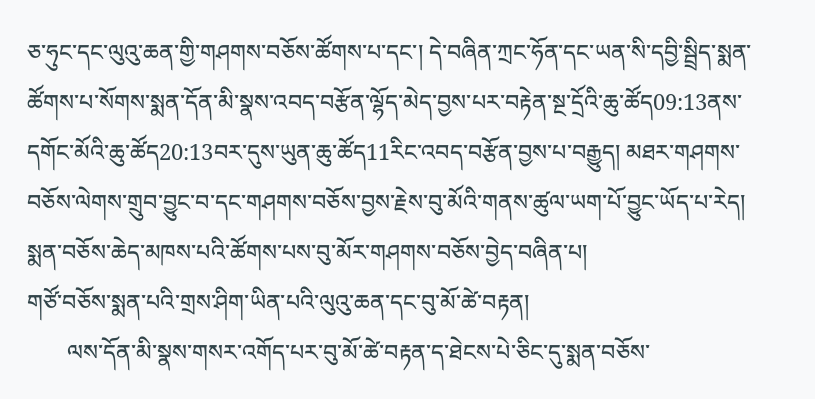ཅ་ཧུང་དང་ལུའུ་ཆན་གྱི་གཤགས་བཅོས་ཚོགས་པ་དང་། དེ་བཞིན་ཀྲང་ཧོན་དང་ཡན་སི་དབྱི་སྦྲིད་སྨན་ཚོགས་པ་སོགས་སྨན་དོན་མི་སྣས་འབད་བརྩོན་ལྷོད་མེད་བྱས་པར་བརྟེན་སྔ་དྲོའི་ཆུ་ཚོད09:13ནས་དགོང་མོའི་ཆུ་ཚོད20:13བར་དུས་ཡུན་ཆུ་ཚོད11རིང་འབད་བརྩོན་བྱས་པ་བརྒྱུད། མཐར་གཤགས་བཅོས་ལེགས་གྲུབ་བྱུང་བ་དང་གཤགས་བཅོས་བྱས་རྗེས་བུ་མོའི་གནས་ཚུལ་ཡག་པོ་བྱུང་ཡོད་པ་རེད།
སྨན་བཅོས་ཆེད་མཁས་པའི་ཚོགས་པས་བུ་མོར་གཤགས་བཅོས་བྱེད་བཞིན་པ།
གཙོ་བཅོས་སྨན་པའི་གྲས་ཤིག་ཡིན་པའི་ལུའུ་ཆན་དང་བུ་མོ་ཚེ་བརྟན།
       ལས་དོན་མི་སྣས་གསར་འགོད་པར་བུ་མོ་ཚེ་བརྟན་ད་ཐེངས་པེ་ཅིང་དུ་སྨན་བཅོས་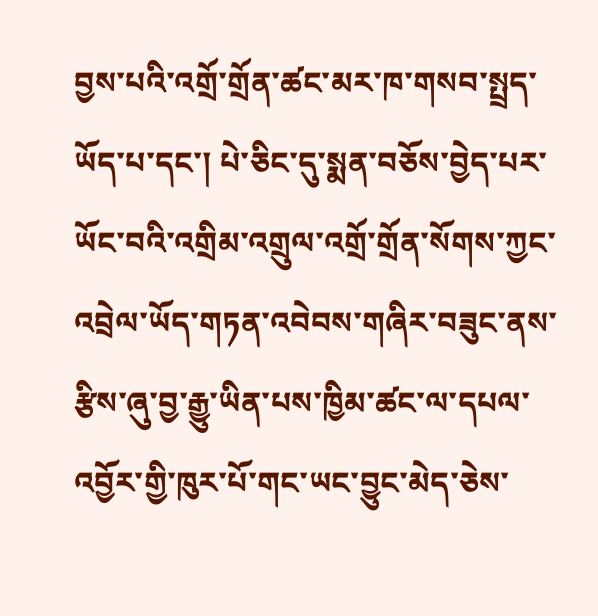བྱས་པའི་འགྲོ་གྲོན་ཚང་མར་ཁ་གསབ་སྤྲད་ཡོད་པ་དང་། པེ་ཅིང་དུ་སྨན་བཅོས་བྱེད་པར་ཡོང་བའི་འགྲིམ་འགྲུལ་འགྲོ་གྲོན་སོགས་ཀྱང་འབྲེལ་ཡོད་གཏན་འབེབས་གཞིར་བཟུང་ནས་རྩིས་ཞུ་བྱ་རྒྱུ་ཡིན་པས་ཁྱིམ་ཚང་ལ་དཔལ་འབྱོར་གྱི་ཁུར་པོ་གང་ཡང་བྱུང་མེད་ཅེས་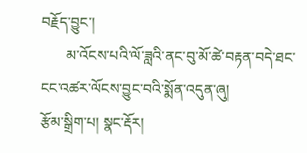བརྗོད་བྱུང་།
       མ་འོངས་པའི་ལོ་ཟླའི་ནང་བུ་མོ་ཚེ་བརྟན་བདེ་ཐང་ངང་འཚར་ལོངས་བྱུང་བའི་སྨོན་འདུན་ཞུ།
རྩོམ་སྒྲིག་པ། སྣང་རྡོར།